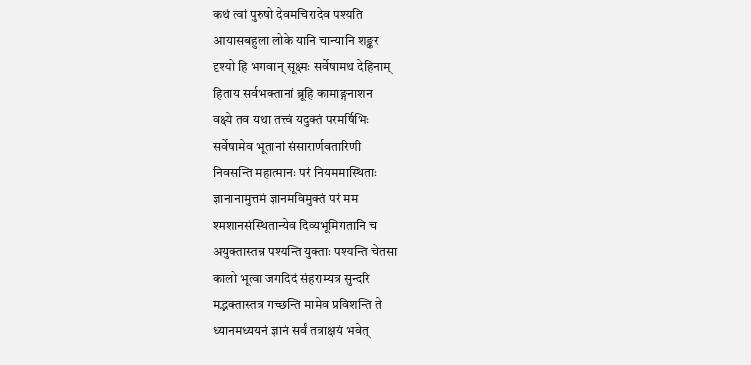कथं त्वां पुरुषो देवमचिरादेव पश्यति
आयासबहुला लोके यानि चान्यानि शङ्कर
दृश्यो हि भगवान् सूक्ष्मः सर्वेषामथ देहिनाम्
हिताय सर्वभक्तानां ब्रूहि कामाङ्गनाशन
वक्ष्ये तव यथा तत्त्वं यदुक्तं परमर्षिभिः
सर्वेषामेव भूतानां संसारार्णवतारिणी
निवसन्ति महात्मानः परं नियममास्थिताः
ज्ञानानामुत्तमं ज्ञानमविमुक्तं परं मम
श्मशानसंस्थितान्येव दिव्यभूमिगतानि च
अयुक्तास्तन्न पश्यन्ति युक्ताः पश्यन्ति चेतसा
कालो भूत्वा जगदिदं संहराम्यत्र सुन्दरि
मद्भक्तास्तत्र गच्छन्ति मामेव प्रविशन्ति ते
ध्यानमध्ययनं ज्ञानं सर्वं तत्राक्षयं भवेत्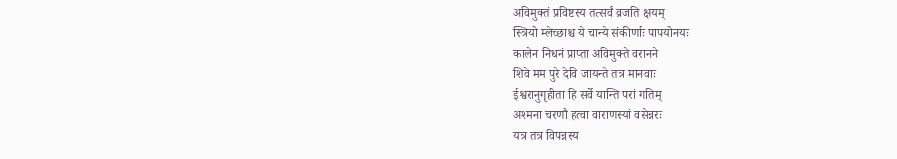अविमुक्तं प्रविष्टस्य तत्सर्वं व्रजति क्षयम्
स्त्रियो म्लेच्छाश्च ये चान्ये संकीर्णाः पापयोनयः
कालेन निधनं प्राप्ता अविमुक्ते वरानने
शिवे मम पुरे देवि जायन्ते तत्र मानवाः
ईश्वरानुगृहीता हि सर्वे यान्ति परां गतिम्
अश्मना चरणौ हत्वा वाराणस्यां वसेन्नरः
यत्र तत्र विपन्नस्य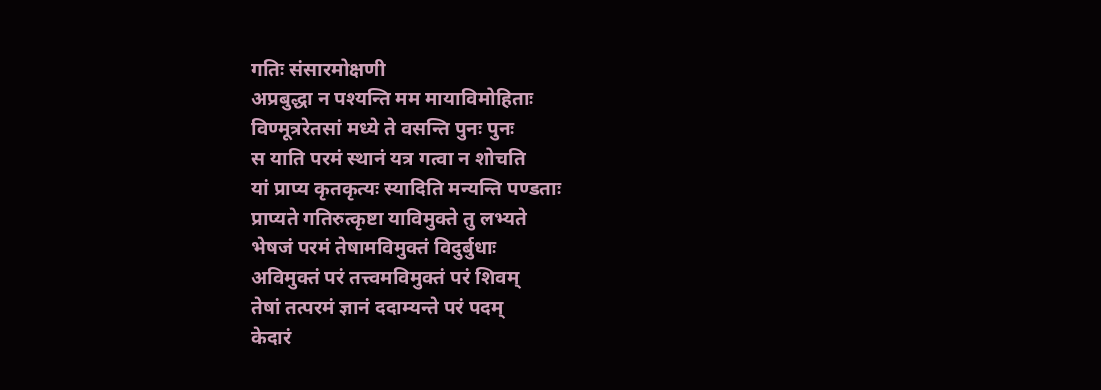गतिः संसारमोक्षणी
अप्रबुद्धा न पश्यन्ति मम मायाविमोहिताः
विण्मूत्ररेतसां मध्ये ते वसन्ति पुनः पुनः
स याति परमं स्थानं यत्र गत्वा न शोचति
यां प्राप्य कृतकृत्यः स्यादिति मन्यन्ति पण्डताः
प्राप्यते गतिरुत्कृष्टा याविमुक्ते तु लभ्यते
भेषजं परमं तेषामविमुक्तं विदुर्बुधाः
अविमुक्तं परं तत्त्वमविमुक्तं परं शिवम्
तेषां तत्परमं ज्ञानं ददाम्यन्ते परं पदम्
केदारं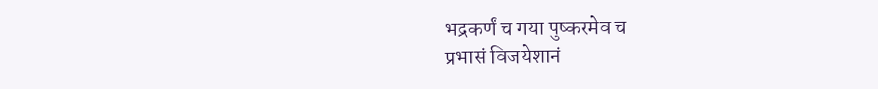भद्रकर्णं च गया पुष्करमेव च
प्रभासं विजयेशानं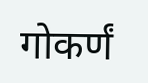गोकर्णं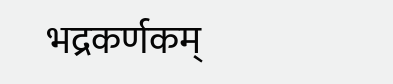भद्रकर्णकम्